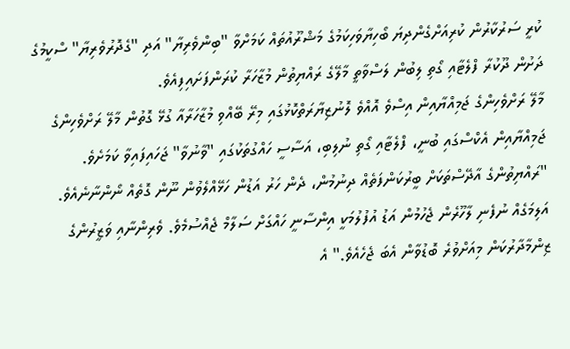ކުރީ ސަރުކާރުން ކުރިއަށްގެންދިޔަ ބޯހިޔާވަހިކަމުގެ މަޝްރޫއުތައް ކަމަށްވާ "ބިންވެރިޔާ" އަދި "ގެދޮރުވެރިޔާ" ސްކީމުގެ ދަށުން ދޫކުރާ ފްލެޓާއި ގޯތި ލިބުން ލަސްވާތީ މާލޭގެ ރައްޔިތުން މުޒާހަރާ ކުރަންފަށައިފިއެވެ.
މާލޭ ރަށްވެހިންގެ ޖަމިއްޔާއިން އިސްވެ އޮއްވެ ލޮނުޒިޔާރަތްކޮޅުގައި މިރޭ ބޭއްވި މުޒާހަރާއާ ގުޅޭ ގޮތުން މާލޭ ރަށްވެހިންގެ ޖަމިއްޔާއިން އެކްސްގައި ބުނީ، ފްލެޓާއި ގޯތި ނުލިބި، އަސާސީ ހައްގުތަކުގައި "ވާނުވާ" ޖަހައިފައިވާ ކަމަށެވެ.
"ރައްޔިތުންގެ އާދޭސްތަކަށް ބީރުކަންފަތެއް ދިނުމުން، ދެން ހަރު އަޑުން ހަޅޭއްލެވުން ނޫން ގޮތެއް ނޯންނާނެއެވެ. އަލިމަގެއް ނުފެނި ލާހޫރެން ޖެހުމުން އަޑު އުފުލުމަކީ އިންސާނީ ހައްގަށް ސަލާމް ޖެއްސުމެވެ. ވެރިންނާއި ވަޒީރުންގެ ޒިންމާދާރުކަން މިއަށްވުރެ ބޮޑުވާން އެބަ ޖެހެއެވެ." އެ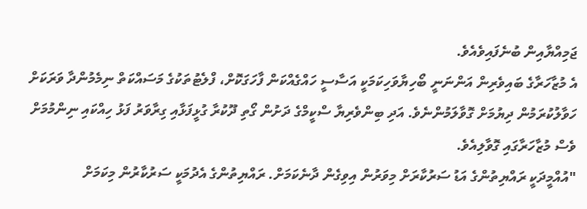ޖަމިއްޔާއިން ބުނެފައިވެއެވެ.
އެ މުޒާހަރާގެ ބައިވެރިން އަންނަނީ ބޯހިޔާވަހިކަމަކީ އަސާސީ ހައްގެއްކަން ފާހަގަކޮށް، ފްލެޓުތަކުގެ މަސައްކަތް ނިމެމުންދާ ވަރަކަށް ހަވާލުކުރަމުން ދިޔުމަށް ގޮވާލަމުންނެވެ. އަދި ބިންވެރިޔާ ސްކީމްގެ ދަށުން ގޯތި ދޫކުރާ ގުޅީފަޅާއި ގިރާވަރު ފަޅު ހިއްކައި ނިންމުމަށް ވެސް މުޒާހަރާގައި ގޮވާލިއެވެ.
"އުއްމީދަކީ ރައްޔިތުންގެ އަޑު ސަރުކާރަށް މިވަރުން އިވިގެން ދާނެކަމަށް. ރައްޔިތުންގެ އެދުމަކީ ސަރުކާރުން މިކަމަށް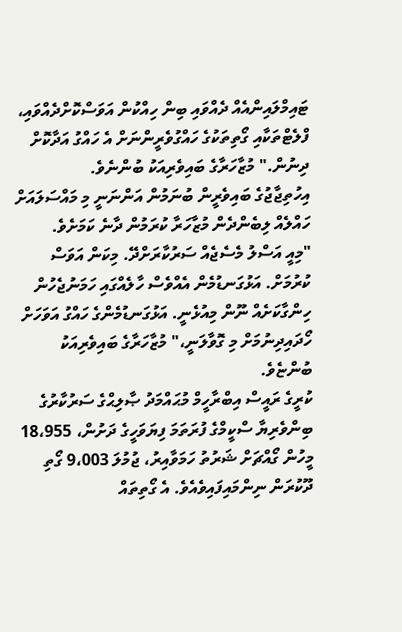ޓައިމްލައިންއެއް ދެއްވައި ބިން ހިއްކުން އަވަސްކޮށްދެއްވައި، ފްލެޓްތަކާއި ގޯތިތަކުގެ ހައްގުވެރީންނަށް އެ ހައްގު އަދާކޮށް ދިނުން." މުޒާހަރާގެ ބައިވެރިއަކު ބުންނެވެ.
އިހުތިޖާޖުގެ ބައިވެރީން ބުނަމުން އަންނަނީ މި މައްސަލައަށް ހައްލެއް ލިބެންދެން މުޒާހަރާ ކުރަމުން ދާނެ ކަމަށެވެ.
"މިއީ އަސްލު މެސެޖެއް ސަރުކާރަށްދޭ. މިކަން އަވަސް ކުރުމަށް. އަޅުގަނޑުމެން އެއްވެސް ހާލެއްގައި ހަމަނުޖެހުން ހިންގާކަށެއް ނޫން މިއުޅެނީ. އަޅުގަނޑުމެންގެ ހައްގު އަވަހަށް ހޯދައިދިނުމަށް މި ގޮވާލަނީ،" މުޒާހަރާގެ ބައިވެރިއަކު ބުންޏެވެ.
ކުރީގެ ރައީސް އިބްރާހީމް މުޙައްމަދު ޞާލިޙްގެ ސަރުކާރުގެ ބިންވެރިޔާ ސްކީމްގެ ފުރަތަމަ ފިޔަވަހީގެ ދަށުން، 18،955 މީހުން ގޯއްޗަށް ޝަރުތު ހަމަވާއިރު، ޖުމުލަ 9،003 ގޯތި ދޫކުރަން ނިންމައިފައިވެއެވެ. އެ ގޯތިތައް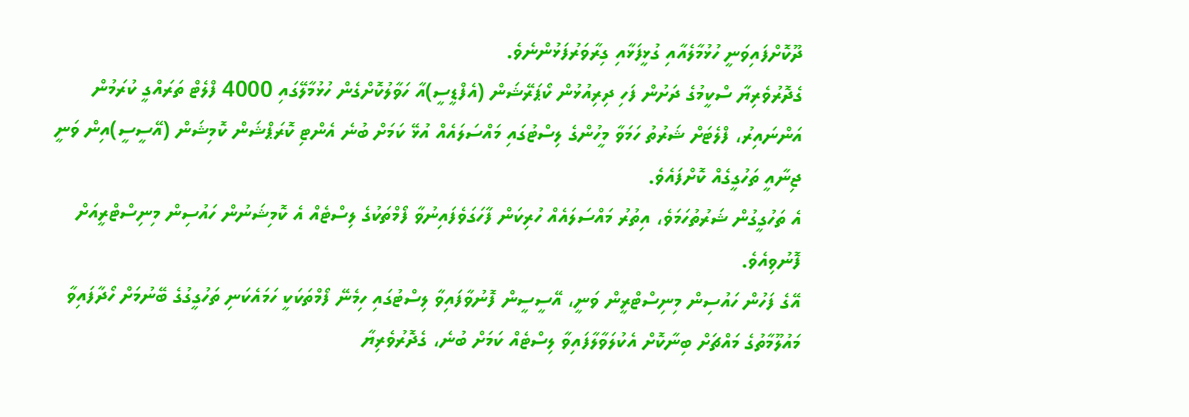ދޫކޮށްފައިވަނީ ހުޅުމާލެއާއި ގުޅީފަޅާއި ގިރާވަރުފަޅުންނެވެ.
ގެދޮރުވެރިޔާ ސްކީމުގެ ދަށުން ފަހި ދިރިއުޅުން ކޯޕަރޭޝަން (އެފްޑީސީ)އާ ހަވާލުކޮށްގެން ހުޅުމާލޭގައި 4000 ފްލެޓް ތަރައްގީ ކުރަމުން އަންނައިރު، ފްލެޓަށް ޝަރުތު ހަމަވާ މީހުންގެ ލިސްޓުގައި މައްސަލައެއް އުޅޭ ކަމަށް ބުނެ އެންޓި ކޮރަޕްޝަން ކޮމިޝަން (އޭސީސީ)އިން ވަނީ ޖިނާއީ ތަހުގީގެއް ކޮށްފައެވެ.
އެ ތަހުގީގުން ޝަރުތުހަމަވެ، އިތުރު މައްސަލައެއް ހުރިކަން ފާހަގަވެފައިނުވާ ފޯމްތަކުގެ ލިސްޓެއް އެ ކޮމިޝަނުން ހައުސިން މިނިސްޓްރީއަށް ފޮނުވިއެވެ.
އޭގެ ފަހުން ހައުސިން މިނިސްޓްރީން ވަނީ، އޭސީސީން ފޮނުވާފައިވާ ލިސްޓުގައި ހިމެނޭ ފޯމްތަކަކީ ހަމައެކަނި ތަހުގީގުގެ ބޭނުމަށް ހޯދާފައިވާ މައުލޫމާތުގެ މައްޗަށް ބިނާކޮށް އެކުލަވާލާފައިވާ ލިސްޓެއް ކަމަށް ބުނެ، ގެދޮރުވެރިޔާ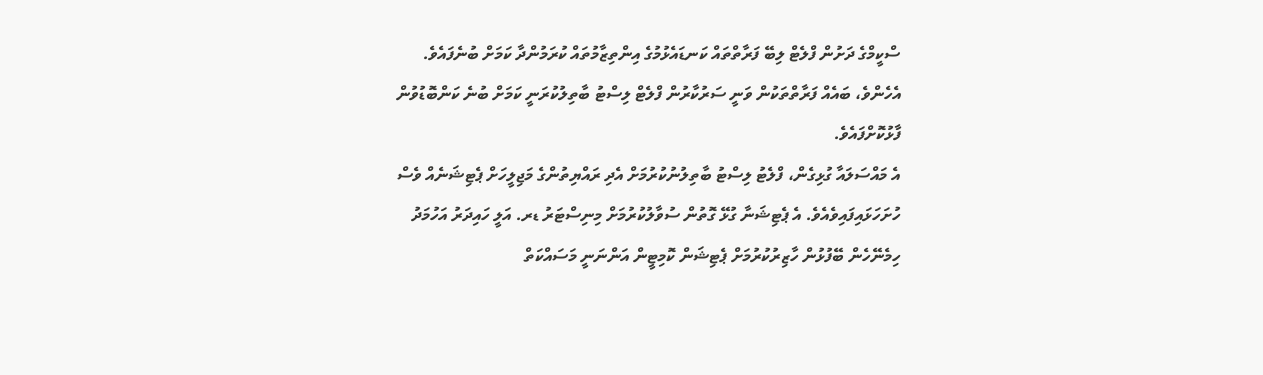ސްކީމްގެ ދަށުން ފްލެޓް ލިބޭ ފަރާތްތައް ކަނޑައެޅުމުގެ އިންތިޒާމުތައް ކުރަމުންދާ ކަމަށް ބުނެފައެވެ.
އެހެންވެ، ބައެއް ފަރާތްތަކުން ވަނީ ސަރުކާރުން ފްލެޓް ލިސްޓު ބާތިލުކުރަނީ ކަމަށް ބުނެ ކަންބޮޑުވުން ފާޅުކޮށްފައެވެ.
އެ މައްސަލައާ ގުޅިގެން، ފްލެޓު ލިސްޓު ބާތިލުނުކުރުމަށް އެދި ރައްޔިތުންގެ މަޖިލީހަށް ޕެޓިޝަނެއް ވެސް ހުށަހަޅައިފައިވެއެވެ. އެ ޕެޓިޝަނާ ގުޅޭ ގޮތުން ސުވާލުކުރުމަށް މިނިސްޓަރު ޑރ. އަލީ ހައިދަރު އަހުމަދު ހިމެނޭހެން ބޭފުޅުން ހާޒިރުކުރުމަށް ޕެޓިޝަން ކޮމިޓީން އަންނަނީ މަސައްކަތް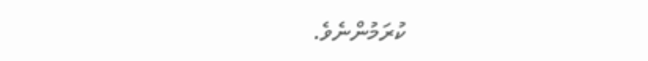ކުރަމުންނެވެ.